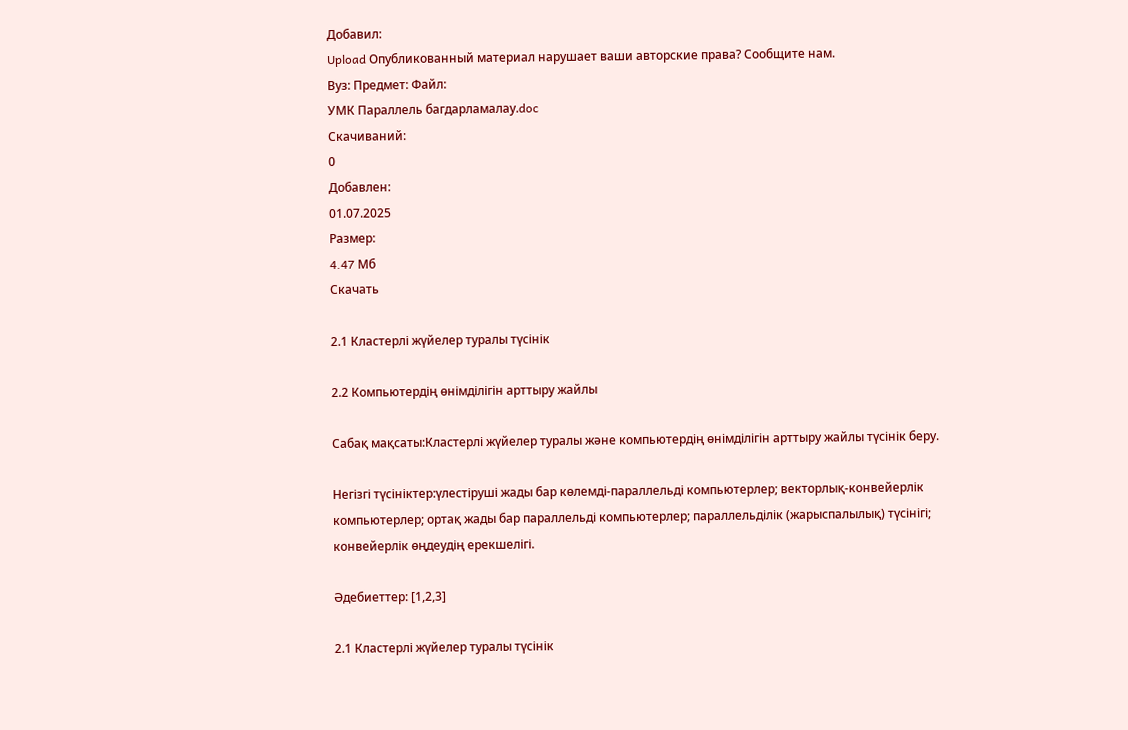Добавил:
Upload Опубликованный материал нарушает ваши авторские права? Сообщите нам.
Вуз: Предмет: Файл:
УМК Параллель багдарламалау.doc
Скачиваний:
0
Добавлен:
01.07.2025
Размер:
4.47 Mб
Скачать

2.1 Кластерлі жүйелер туралы түсінік

2.2 Компьютердің өнімділігін арттыру жайлы

Сабақ мақсаты:Кластерлі жүйелер туралы және компьютердің өнімділігін арттыру жайлы түсінік беру.

Негізгі түсініктер:үлестіруші жады бар көлемді-параллельді компьютерлер; векторлық-конвейерлік компьютерлер; ортақ жады бар параллельді компьютерлер; параллельділік (жарыспалылық) түсінігі; конвейерлік өңдеудің ерекшелігі.

Әдебиеттер: [1,2,3]

2.1 Кластерлі жүйелер туралы түсінік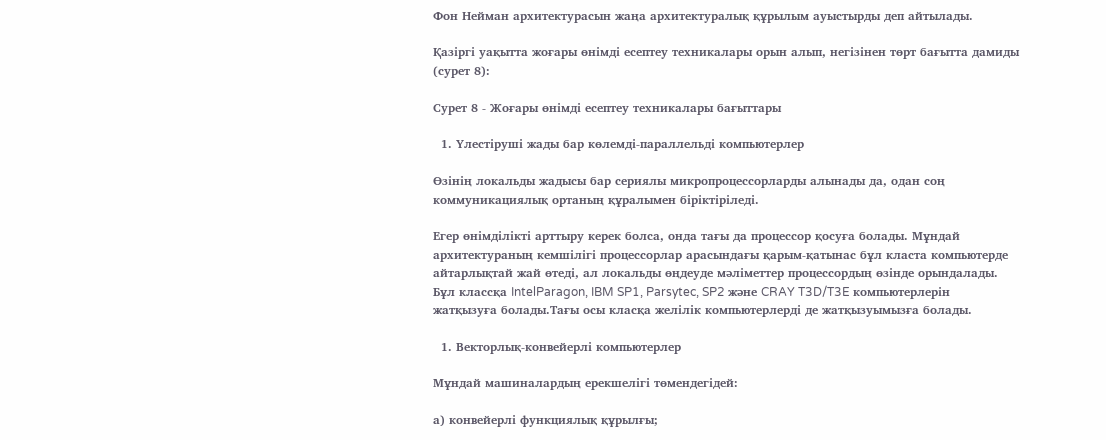Фон Нейман архитектурасын жаңа архитектуралық құрылым ауыстырды деп айтылады.

Қазіргі уақытта жоғары өнімді есептеу техникалары орын алып, негізінен төрт бағытта дамиды (сурет 8):

Сурет 8 - Жоғары өнімді есептеу техникалары бағыттары

  1. Үлестіруші жады бар көлемді-параллельді компьютерлер

Өзінің локальды жадысы бар сериялы микропроцессорларды алынады да, одан соң коммуникациялық ортаның құралымен біріктіріледі.

Егер өнімділікті арттыру керек болса, онда тағы да процессор қосуға болады. Мұндай архитектураның кемшілігі процессорлар арасындағы қарым-қатынас бұл класта компьютерде айтарлықтай жай өтеді, ал локальды өңдеуде мәліметтер процессордың өзінде орындалады. Бұл классқа IntelParagon, IBM SP1, Parsytec, SP2 және CRAY T3D/T3E компьютерлерін жатқызуға болады.Тағы осы класқа желілік компьютерлерді де жатқызуымызға болады.

  1. Векторлық-конвейерлі компьютерлер

Мұндай машиналардың ерекшелігі төмендегідей:

а) конвейерлі функциялық құрылғы;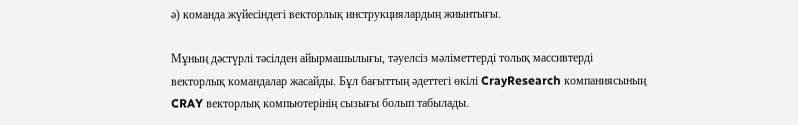ә) команда жүйесіндегі векторлық инструкциялардың жиынтығы.

Мұның дәстүрлі тәсілден айырмашылығы, тәуелсіз мәліметтерді толық массивтерді векторлық командалар жасайды. Бұл бағыттың әдеттегі өкілі CrayResearch компаниясының CRAY векторлық компьютерінің сызығы болып табылады.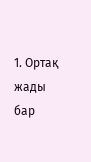1. Ортақ жады бар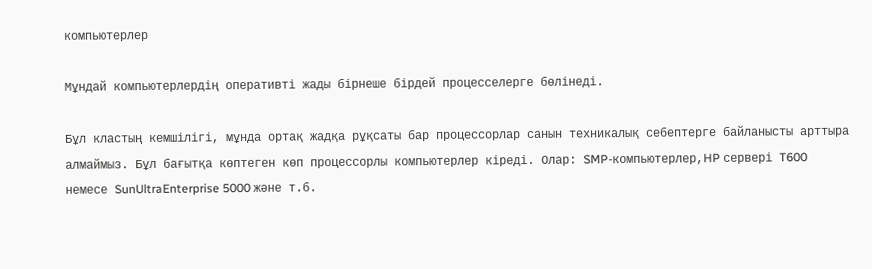компьютерлер

Мұндай компьютерлердің оперативті жады бірнеше бірдей процесселерге бөлінеді.

Бұл кластың кемшілігі, мұнда ортақ жадқа рұқсаты бар процессорлар санын техникалық себептерге байланысты арттыра алмаймыз. Бұл бағытқа көптеген көп процессорлы компьютерлер кіреді. Олар: SMP-компьютерлер,HP сервері T600 немесе SunUltraEnterprise 5000 және т.б.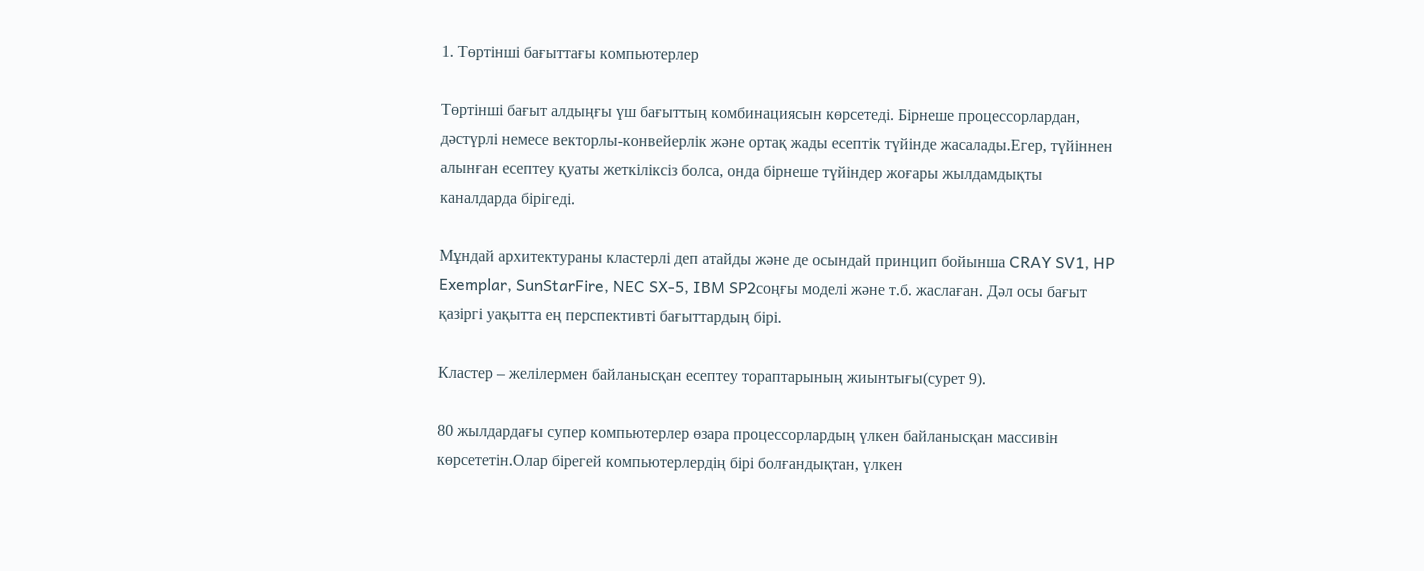1. Төртінші бағыттағы компьютерлер

Төртінші бағыт алдыңғы үш бағыттың комбинациясын көрсетеді. Бірнеше процессорлардан, дәстүрлі немесе векторлы-конвейерлік және ортақ жады есептік түйінде жасалады.Егер, түйіннен алынған есептеу қуаты жеткіліксіз болса, онда бірнеше түйіндер жоғары жылдамдықты каналдарда бірігеді.

Мұндай архитектураны кластерлі деп атайды және де осындай принцип бойынша CRAY SV1, HP Exemplar, SunStarFire, NEC SX-5, IBM SP2соңғы моделі және т.б. жаслаған. Дәл осы бағыт қазіргі уақытта ең перспективті бағыттардың бірі.

Кластер – желілермен байланысқан есептеу тораптарының жиынтығы(сурет 9).

80 жылдардағы супер компьютерлер өзара процессорлардың үлкен байланысқан массивін көрсететін.Олар бірегей компьютерлердің бірі болғандықтан, үлкен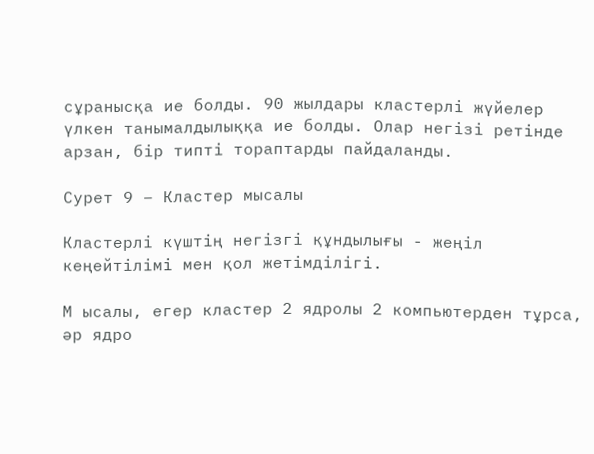сұранысқа ие болды. 90 жылдары кластерлі жүйелер үлкен танымалдылыққа ие болды. Олар негізі ретінде арзан, бір типті тораптарды пайдаланды.

Сурет 9 – Кластер мысалы

Кластерлі күштің негізгі құндылығы - жеңіл кеңейтілімі мен қол жетімділігі.

М ысалы, егер кластер 2 ядролы 2 компьютерден тұрса, әр ядро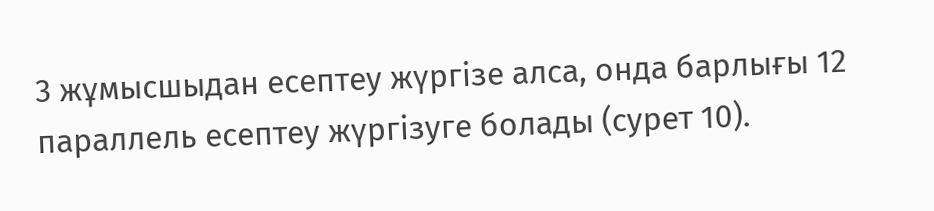3 жұмысшыдан есептеу жүргізе алса, онда барлығы 12 параллель есептеу жүргізуге болады (сурет 10).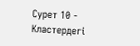Сурет 10 - Кластердегі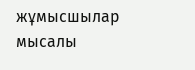жұмысшылар мысалы